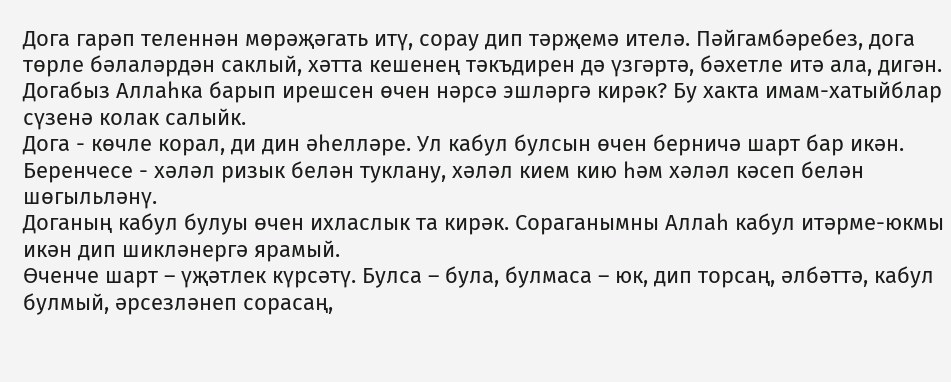Дога гарәп теленнән мөрәҗәгать итү, сорау дип тәрҗемә ителә. Пәйгамбәребез, дога төрле бәлаләрдән саклый, хәтта кешенең тәкъдирен дә үзгәртә, бәхетле итә ала, дигән. Догабыз Аллаһка барып ирешсен өчен нәрсә эшләргә кирәк? Бу хакта имам-хатыйблар сүзенә колак салыйк.
Дога - көчле корал, ди дин әһелләре. Ул кабул булсын өчен берничә шарт бар икән.
Беренчесе - хәләл ризык белән туклану, хәләл кием кию һәм хәләл кәсеп белән шөгыльләнү.
Доганың кабул булуы өчен ихласлык та кирәк. Сораганымны Аллаһ кабул итәрме-юкмы икән дип шикләнергә ярамый.
Өченче шарт – үҗәтлек күрсәтү. Булса – була, булмаса – юк, дип торсаң, әлбәттә, кабул булмый, әрсезләнеп сорасаң,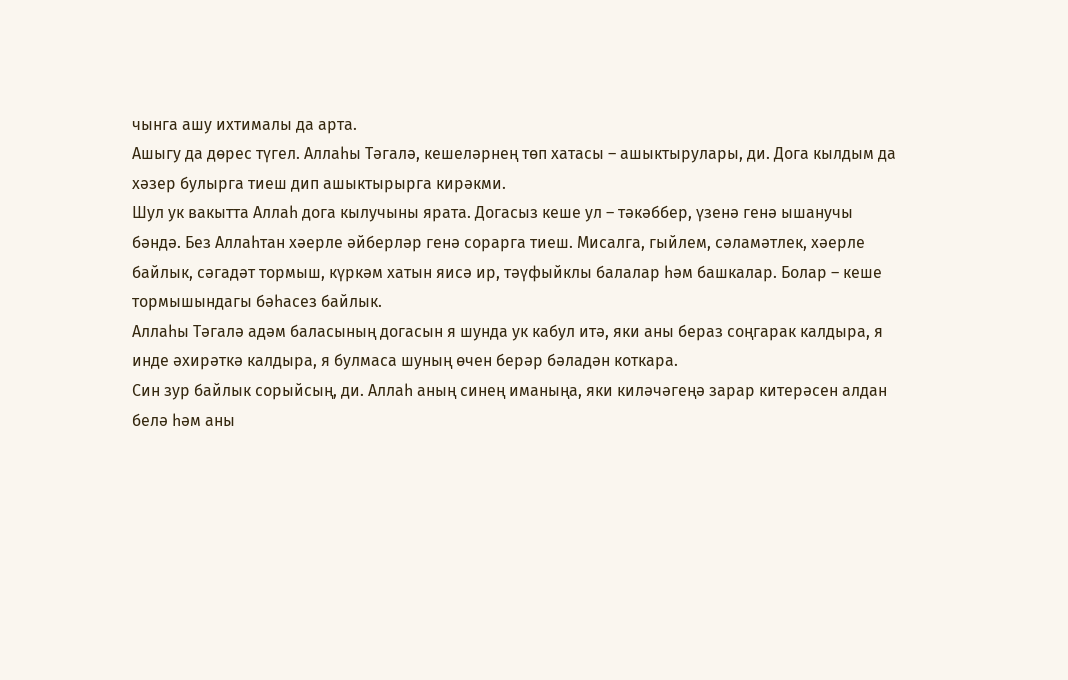чынга ашу ихтималы да арта.
Ашыгу да дөрес түгел. Аллаһы Тәгалә, кешеләрнең төп хатасы – ашыктырулары, ди. Дога кылдым да хәзер булырга тиеш дип ашыктырырга кирәкми.
Шул ук вакытта Аллаһ дога кылучыны ярата. Догасыз кеше ул – тәкәббер, үзенә генә ышанучы бәндә. Без Аллаһтан хәерле әйберләр генә сорарга тиеш. Мисалга, гыйлем, сәламәтлек, хәерле байлык, сәгадәт тормыш, күркәм хатын яисә ир, тәүфыйклы балалар һәм башкалар. Болар – кеше тормышындагы бәһасез байлык.
Аллаһы Тәгалә адәм баласының догасын я шунда ук кабул итә, яки аны бераз соңгарак калдыра, я инде әхирәткә калдыра, я булмаса шуның өчен берәр бәладән коткара.
Син зур байлык сорыйсың, ди. Аллаһ аның синең иманыңа, яки киләчәгеңә зарар китерәсен алдан белә һәм аны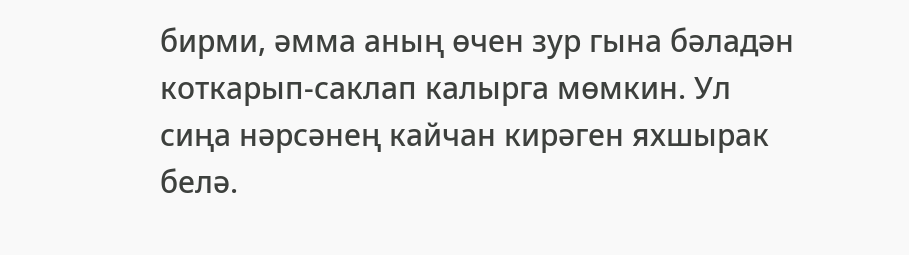бирми, әмма аның өчен зур гына бәладән коткарып-саклап калырга мөмкин. Ул сиңа нәрсәнең кайчан кирәген яхшырак белә.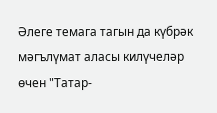Әлеге темага тагын да күбрәк мәгълүмат аласы килүчеләр өчен "Татар-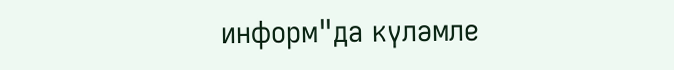информ"да күләмле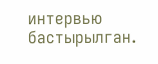интервью бастырылган.